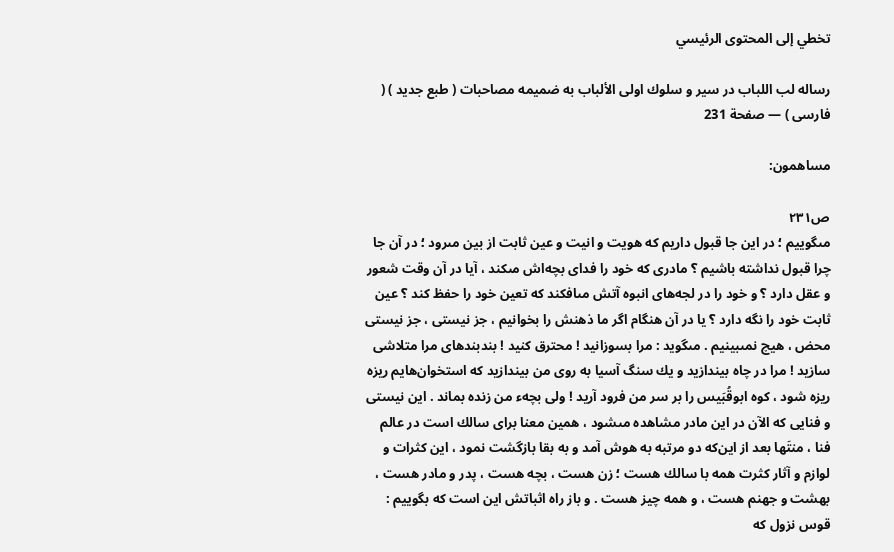تخطي إلى المحتوى الرئيسي

رساله لب اللباب در سير و سلوك اولى الألباب به ضميمه مصاحبات ( طبع جديد ) ( فارسى ) — صفحة 231

مساهمون:

ص٢٣١
مىگوييم ؛ در اين جا قبول داريم كه هويت و انيت و عين ثابت از بين مىرود ؛ در آن جا چرا قبول نداشته باشيم ؟ مادرى كه خود را فداى بچه‌اش مىكند ، آيا در آن وقت شعور و عقل دارد ؟ و خود را در لجه‌هاى انبوه آتش مىافكند كه تعين خود را حفظ كند ؟ عين ثابت خود را نگه دارد ؟ يا در آن هنگام اگر ما ذهنش را بخوانيم ، جز نيستى ، جز نيستى محض ، هيچ نمىبينيم . مىگويد : مرا بسوزانيد ! محترق كنيد ! بندبندهاى مرا متلاشى سازيد ! مرا در چاه بيندازيد و يك سنگ آسيا به روى من بيندازيد كه استخوان‌هايم ريزه ريزه شود ، كوه ابوقُبَيس را بر سر من فرود آريد ! ولى بچهء من زنده بماند . اين نيستى و فنايى كه الآن در اين مادر مشاهده مىشود ، همين معنا براى سالك است در عالم فنا ، منتَها بعد از اين‌كه دو مرتبه به هوش آمد و به بقا بازگشت نمود ، اين كثرات و لوازم و آثار كثرت همه با سالك هست ؛ زن هست ، بچه هست ، پدر و مادر هست ، بهشت و جهنم هست ، و همه چيز هست . و باز راه اثباتش اين است كه بگوييم : قوس نزول كه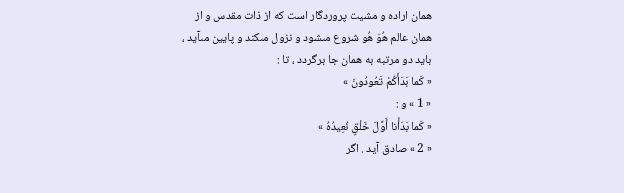همان اراده و مشيت پروردگار است كه از ذات مقدس و از همان عالم هُوَ هُو شروع مىشود و نزول مىكند و پايين مىآيد ، بايد دو مرتبه به همان جا برگردد ، تا :
« كَما بَدَأَكُمْ تَعُودُونَ »
« 1 » و :
« كَما بَدَأْنا أَوَّلَ خَلْقٍ نُعِيدُهُ »
« 2 » صادق آيد . اگر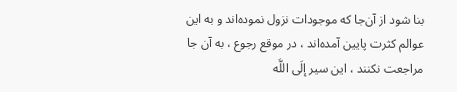بنا شود از آن‌جا كه موجودات نزول نموده‌اند و به اين عوالم كثرت پايين آمده‌اند ، در موقع رجوع ، به آن جا مراجعت نكنند ، اين سير إلَى اللَّه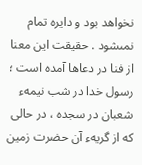نخواهد بود و دايره تمام نمىشود . حقيقت اين معنا از فنا در دعاها آمده است ؛ رسول خدا در شب نيمهء شعبان در سجده ، در حالى كه از گريهء آن حضرت زمين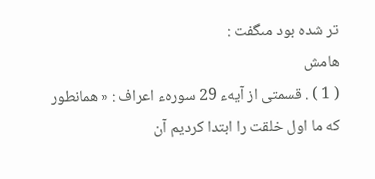تر شده بود مىگفت :
هامش
( 1 ) . قسمتى از آيهء 29 سورهء اعراف : « همانطور كه ما اول خلقت را ابتدا كرديم آن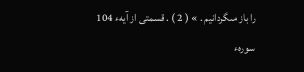را باز مىگردانيم . » ( 2 ) . قسمتى از آيهء 104 سورهء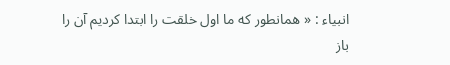انبياء : « همانطور كه ما اول خلقت را ابتدا كرديم آن را باز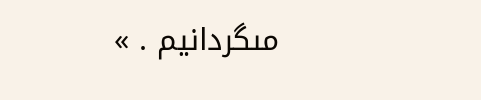مىگردانيم . »